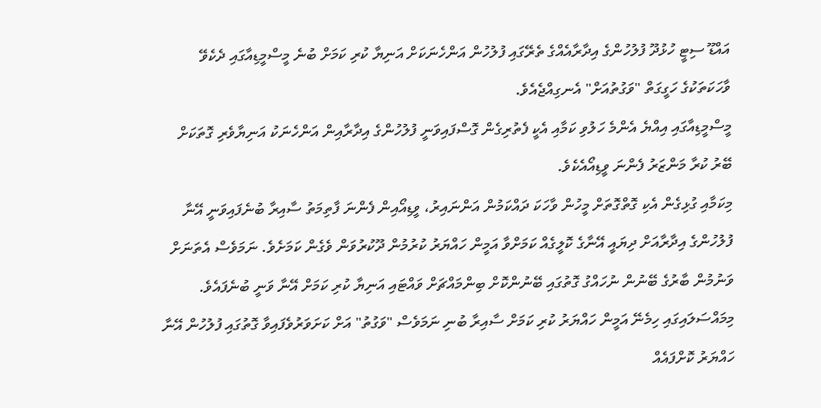އައްޑޫ ސިޓީ ހުޅުދޫ ފުލުހުންގެ އިދާރާއެއްގެ ތެރޭގައި ފުލުހުން އަންހެނަކަށް އަނިޔާ ކުރި ކަމަށް ބުނެ މީސްމީޑިއާގައި ދެކެވޭ ވާހަކަތަކުގެ ހަގީގަތް "ވަގުތުއަށް" އެނގިއްޖެއެވެ.
މީސްމީޑިއާގައި އިއްޔެ އެންމެ ހަލުވި ކަމާއި އެކީ ފެތުރިގެން ގޮސްފައިވަނީ ފުލުހުންގެ އިދާރާއިން އަންހެނަކު އަނިޔާވެރި ގޮތަކަށް ބޭރު ކުރާ މަންޒަރު ފެންނަ ވީޑިއޯއެކެވެ.
މިކަމާއި ގުޅިގެން އެކި ގޮތްގޮތަށް މީހުން ވާހަކަ ދައްކަމުން އަންނައިރު، ވީޑިއޯއިން ފެންނަ ފާތިމަތު ސާއިރާ ބުނެފައިވަނީ އޭނާ ފުލުހުންގެ އިދާރާއަށް ދިޔައީ އޭނާގެ ކޮލީގެއް ކަމަށްވާ އަމީން ހައްޔަރު ކުރުމުން ދޫކުރުވަން ވެގެން ކަމަށެވެ. ނަމަވެސް އެތަނަށް ވަނުމުން ބާރުގެ ބޭނުން ނުހައްގު ގޮތުގައި ބޭނުންކޮށް ބިންމައްޗަށް ވައްޓައި އަނިޔާ ކުރި ކަމަށް އޭނާ ވަނީ ބުނެފައެވެ.
މިމައްސަލައިގައި ހިމެނޭ އަމީން ހައްޔަރު ކުރި ކަމަށް ސާއިރާ ބުނި ނަމަވެސް "ވަގުތު" އަށް ކަށަވަރުވެފައިވާ ގޮތުގައި ފުލުހުން އޭނާ ހައްޔަރު ކޮށްފައެއް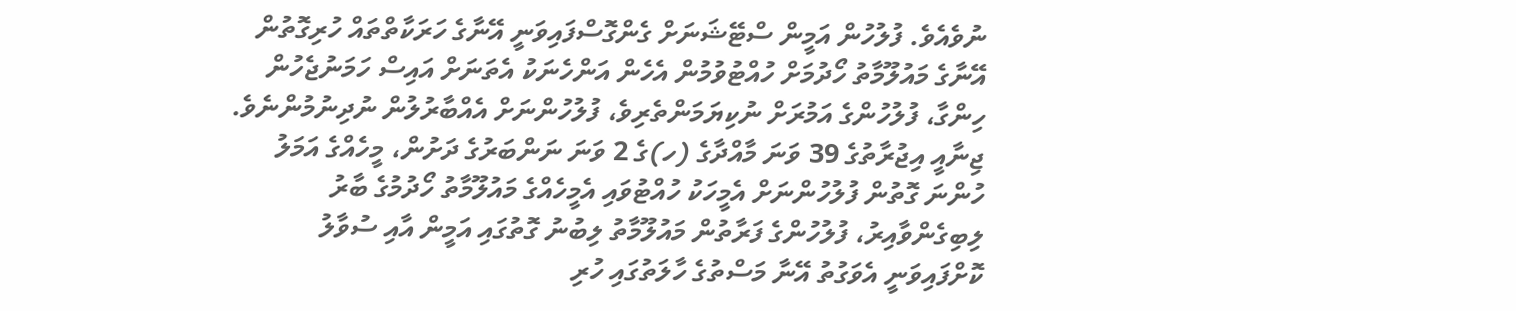ނުވެއެވެ. ފުލުހުން އަމީން ސްޓޭޝަނަށް ގެންގޮސްފައިވަނީ އޭނާގެ ހަރަކާތްތައް ހުރިގޮތުން އޭނާގެ މައުލޫމާތު ހޯދުމަށް ހުއްޓުވުމުން އެހެން އަންހެނަކު އެތަނަށް އައިސް ހަމަނުޖެހުން ހިންގާ، ފުލުހުންގެ އަމުރަށް ނުކިޔަމަންތެރިވެ، ފުލުހުންނަށް އެއްބާރުލުން ނުދިނުމުންނެވެ.
ޖިނާއީ އިޖުރާތުގެ 39 ވަނަ މާއްދާގެ (ހ)ގެ 2 ވަނަ ނަންބަރުގެ ދަށުން، މީހެއްގެ އަމަލު ހުންނަ ގޮތުން ފުލުހުންނަށް އެމީހަކު ހުއްޓުވައި އެމީހެއްގެ މައުލޫމާތު ހޯދުމުގެ ބާރު ލިބިގެންވާއިރު، ފުލުހުންގެ ފަރާތުން މައުލޫމާތު ލިބުނު ގޮތުގައި އަމީން އާއި ސުވާލު ކޮށްފައިވަނީ އެވަގުތު އޭނާ މަސްތުގެ ހާލަތުގައި ހުރި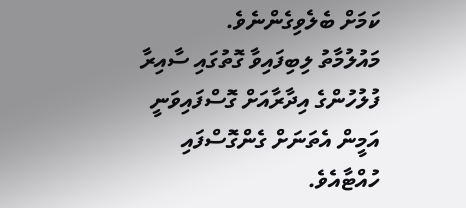ކަމަށް ބެލެވިގެންނެވެ.
މައުލުމާތު ލިބިފައިވާ ގޮތުގައި ސާއިރާ ފުލުހުންގެ އިދާރާއަށް ގޮސްފައިވަނީ އަމީން އެތަނަށް ގެންގޮސްފައި ހުއްޓާއެވެ.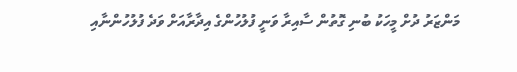މަންޒަރު ދުށް މީހަކު ބުނި ގޮތުން ސާއިރާ ވަނީ ފުލުހުންގެ އިދާރާއަށް ވަދެ ފުލުހުންނާއި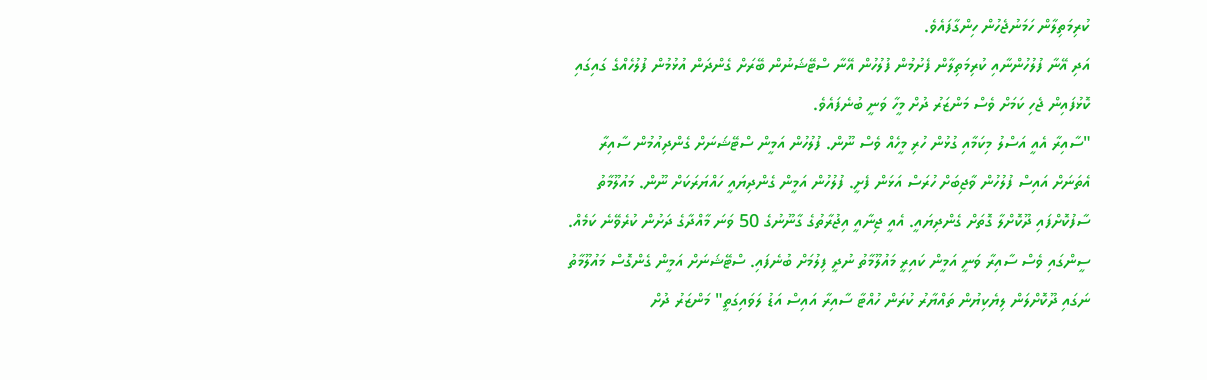ކުރިމަތިލާން ހަމަނުޖެހުން ހިންގާފައެވެ.
އަދި އޭނާ ފުލުހުންނާއި ކުރިމަތިލާން ފެށުމުން ފުލުހުން އޭނާ ސްޓޭޝަނުން ބޭރަށް ގެންދަން އުޅުމުން ފުލުހެއްގެ ގައިގައި ކޮޅުފައިން ޖެހި ކަމަށް ވެސް މަންޒަރު ދުށް މީހާ ވަނީ ބުނެފައެވެ.
"ސާއިރާ އެއީ އަސްލު މިކަމާއި ގުޅުން ހުރި މީހެއް ވެސް ނޫން. ފުލުހުން އަމީން ސްޓޭޝަނަށް ގެންދިއުމުން ސާއިރާ އެތަނަށް އައިސް ފުލުހުން ވާޖިބަށް ހުރަސް އަޅަން ފެށީ. ފުލުހުން އަމީން ގެންދިޔައީ ހައްޔަރަކަށް ނޫން. މައުލޫމާތު ސާފުކޮށްފައި ދޫކޮށްލާ ގޮތަށް ގެންދިޔައީ. އެއީ ޖިނާއީ އިޖުރާތުގެ ގާނޫނުގެ 50 ވަނަ މާއްދާގެ ދަށުން ކުރެވޭނެ ކަމެއް. ސީންގައި ވެސް ސާއިރާ ވަނީ އަމީން ކައިރީ މައުލޫމާތު ނުދީ ފިލުމަށް ބުނެފައި. ސްޓޭޝަނަށް އަމީން ގެންގޮސް މައުލޫމާތު ނަގައި ދޫކޮށްލަން ލިޔެކިޔުން ތައްޔާރު ކުރަން ހުއްޓާ ސާއިރާ އައިސް އަޑު ލަވައިގަތީ" މަންޒަރު ދުށް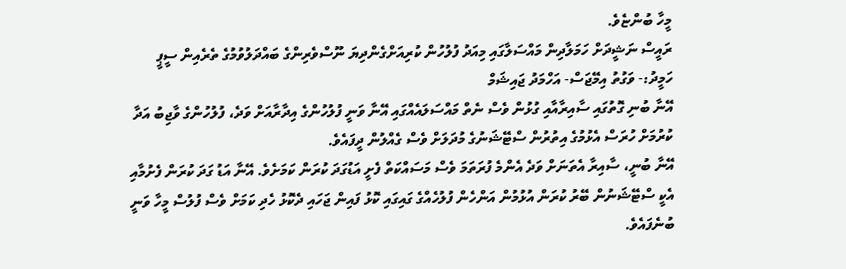މީހާ ބުންޏެވެ.
ރައީސް ނަޝީދަށް ހަމަލާދިން މައްސަލާގައި މިއަދު ފުލުހުން ކުރިއަށްގެންދިޔަ ނޫސްވެރިންގެ ބައްދަލުވުމުގެ ތެރެއިން ސީޕީ ހަމީދު:- ވަގުތު އިމޭޖަސް- އަހްމަދު ޖައިޝަމް
އޭނާ ބުނި ގޮތުގައި ސާއިރާއާއި ގުޅުން ވެސް ނެތް މައްސަލައެއްގައި އޭނާ ވަނީ ފުލުހުންގެ އިދާރާއަށް ވަދެ، ފުލުހުންގެ ވާޖިބު އަދާ ކުރުމަށް ހުރަސް އެޅުމުގެ އިތުރުން ސްޓޭޝަނުގެ މުދަލަށް ވެސް ގެއްލުން ދީފައެވެ.
އޭނާ ބުނީ، ސާއިރާ އެތަނަށް ވަދެ އެންމެ ފުރަތަމަ ވެސް މަސައްކަތް ފެށީ އަޑުގަދަ ކުރަން ކަމަށެވެ. އޭނާ އަޑު ގަދަ ކުރަން ފެށުމާއި އެކީ ސްޓޭޝަނުން ބޭރު ކުރަން އުޅުމުން އަންހެން ފުލުހެއްގެ ގައިގައި ކޮޅު ފައިން ޖަހައި ދެކޮޅު ހެދި ކަމަށް ވެސް ފުލުސް މީހާ ވަނީ ބުނެފައެވެ.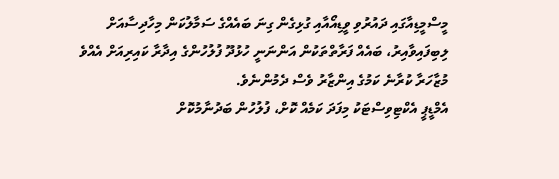މީސްމީޑިއާގައި ދައުރުވި ވީޑިއޯއާއި ގުޅިގެން ގިނަ ބައެއްގެ ސަމާލުކަން މިހާދިސާއަށް ލިބިފައިވާއިރު، ބައެއް ފަރާތްތަކުން އަންނަނީ ހުޅުދޫ ފުލުހުންގެ އިދާރާ ކައިރިއަށް އެއްވެ މުޒާހަރާ ކުރާނެ ކަމުގެ އިންޒާރު ވެސް ދެމުންނެވެ.
އެމްޑީޕީ އެކްޓިވިސްޓަކު މިފަދަ ކަމެއް ކޮށް، ފުލުހުން ބަދުނާމުކޮށް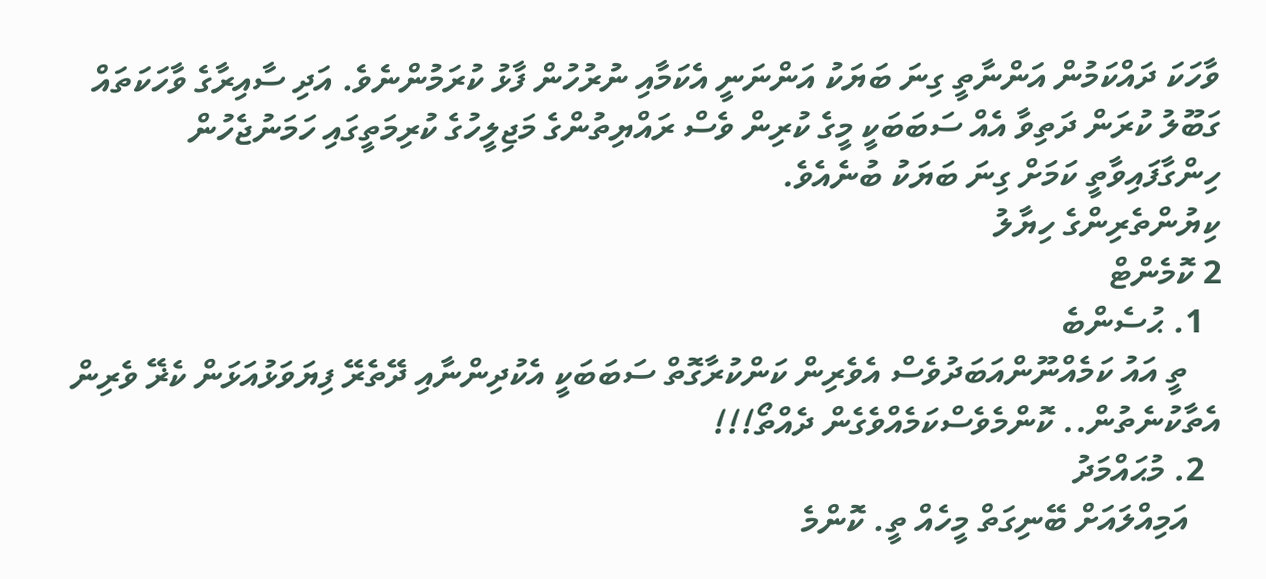ވާހަކަ ދައްކަމުން އަންނާތީ ގިނަ ބަޔަކު އަންނަނީ އެކަމާއި ނުރުހުން ފާޅު ކުރަމުންނެވެ. އަދި ސާއިރާގެ ވާހަކަތައް ގަބޫލު ކުރަން ދަތިވާ އެއް ސަބަބަކީ މީގެ ކުރިން ވެސް ރައްޔިތުންގެ މަޖިލީހުގެ ކުރިމަތީގައި ހަމަނުޖެހުން ހިންގާފައިވާތީ ކަމަށް ގިނަ ބަޔަކު ބުނެއެވެ.
ކިޔުންތެރިންގެ ހިޔާލު
2 ކޮމެންޓް
  1. ޙުސެންބެ
    ތީ އައު ކަމެއްނޫންއަބަދުވެސް އެވެރިން ކަންކުރާގޮތް ސަބަބަކީ އެކުދިންނާއި ދޭތެރޭ ފިޔަވަޅުއަޅަން ކެޜޭ ވެރިން އެތާކުނެތުން.. ކޮންމެވެސްކަމެއްވެގެން ދެއްތޯ!!!
  2. މުޙައްމަދު
    އަމިއްލައަށް ބޭނިގަތް މީހެއް ތީ. ކޮންމެ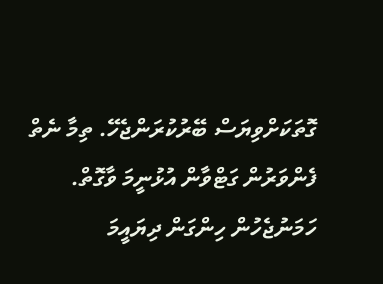ގޮތަކަށްވިޔަސް ބޭރުކުރަންޖެހޭ. ތިމާ ނެތް ފެންވަރުން ގަޓްވާން އުޅުނީމަ ވާގޮތް. ހަމަނުޖެހުން ހިންގަން ދިޔައީމަ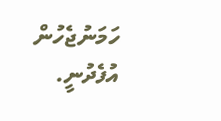ހަމަނުޖެހުން އުފެދުނީ.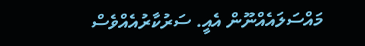މައްސަލައެއްނޫން އެއީ. ސަރުކާރުއެއްވެސް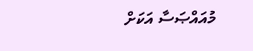މުއައްޞަސާ އަކަށް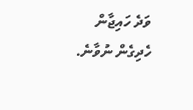ވަދެ ހައިޖާން ހެދިގެން ނުވާނެ.